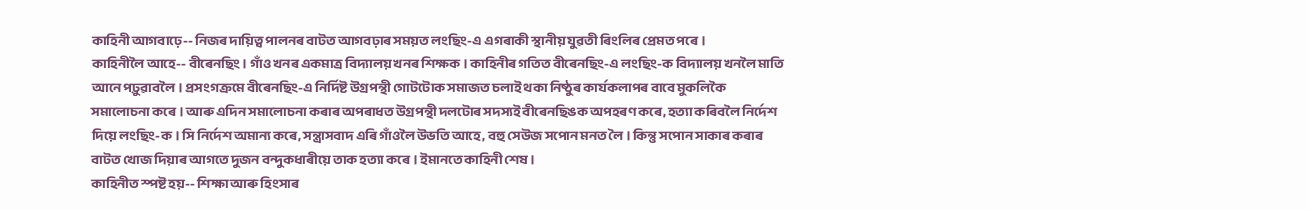কাহিনী আগবাঢ়ে-- নিজৰ দায়িত্ব পালনৰ বাটত আগবঢ়াৰ সময়ত লংছিং-এ এগৰাকী স্থানীয় যুৱতী ৰিংলিৰ প্ৰেমত পৰে।
কাহিনীলৈ আহে-- বীৰেনছিং। গাঁও খনৰ একমাত্ৰ বিদ্যালয় খনৰ শিক্ষক। কাহিনীৰ গতিত বীৰেনছিং-এ লংছিং-ক বিদ্যালয় খনলৈ মাতি আনে পঢ়ুৱাবলৈ। প্ৰসংগক্ৰমে বীৰেনছিং-এ নিৰ্দিষ্ট উগ্ৰপন্থী গোটটোক সমাজত চলাই থকা নিষ্ঠুৰ কাৰ্যকলাপৰ বাবে মুকলিকৈ সমালোচনা কৰে। আৰু এদিন সমালোচনা কৰাৰ অপৰাধত উগ্ৰপন্থী দলটোৰ সদস্যই বীৰেনছিঙক অপহৰণ কৰে, হত্যা কৰিবলৈ নিৰ্দেশ দিয়ে লংছিং-ক। সি নিৰ্দেশ অমান্য কৰে, সন্ত্ৰাসবাদ এৰি গাঁওলৈ উভতি আহে, বহু সেউজ সপোন মনত লৈ। কিন্তু সপোন সাকাৰ কৰাৰ বাটত খোজ দিয়াৰ আগতে দুজন বন্দুকধাৰীয়ে তাক হত্যা কৰে। ইমানতে কাহিনী শেষ।
কাহিনীত স্পষ্ট হয়-- শিক্ষা আৰু হিংসাৰ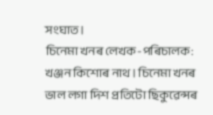সংঘাত।
চিনেমা খনৰ লেখক-পৰিচালক: খঞ্জন কিশোৰ নাথ। চিনেমা খনৰ ভাল লগা দিশ প্ৰতিটো ছিকুৱেন্সৰ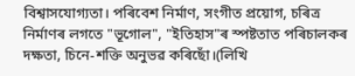বিশ্বাসযোগ্যতা। পৰিবেশ নিৰ্মাণ, সংগীত প্ৰয়োগ, চৰিত্ৰ নিৰ্মাণৰ লগতে "ভূগোল", "ইতিহাস"ৰ স্পষ্টতাত পৰিচালকৰ দক্ষতা, চিনে-শক্তি অনুভৱ কৰিছোঁ।(লিখি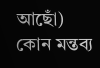আছোঁ)
কোন মন্তব্য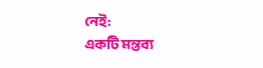নেই:
একটি মন্তব্য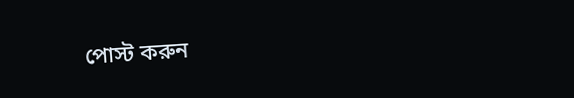পোস্ট করুন